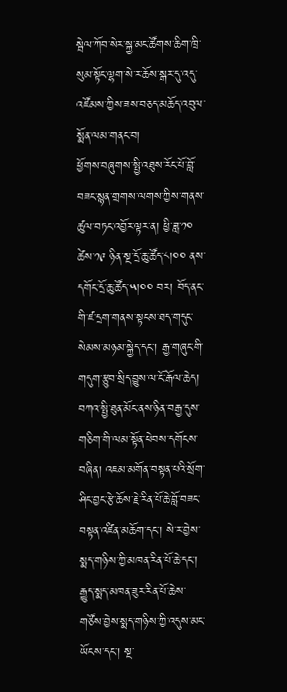སྦེལ་ཀོབ་སེར་སྐྱ་མང་ཚོགས་ཆིག་ཁྲི་སུམ་སྟོང་ལྷག་སེ་ར་ཆོས་སྒར་དུ་འདུ་འཛོམས་ཀྱིས་ཟས་བཅད་མཆོད་འབུལ་སྨོན་ལམ་གནང་བ།
ཕྱོགས་བཞུགས་སྤྱི་འཐུས་རོང་པོ་བློ་བཟང་སྙན་གྲགས་ལགས་ཀྱིས་གནས་ཚུལ་བཏང་འབྱོར་ལྟར་ན། ཕྱི་ཟླ་༡༠ ཚེས་༡༩ ཉིན་སྔ་དྲོ་ཆུ་ཚོད་༨།༠༠ ནས་དགོང་དྲོ་ཆུ་ཚོད་༥།༠༠ བར། བོད་ནང་གི་ཛ་དྲག་གནས་སྟངས་ཐད་གདུང་སེམས་མཉམ་སྐྱེད་དང་། རྒྱ་གཞུང་གི་གདུག་རྩུབ་སྲིད་བྱུས་ལ་ངོ་རྒོལ་ཆེད། བཀའ་སྤྱི་ཐུན་མོང་ནས་ཉིན་བརྒྱ་དུས་གཅིག་གི་ལམ་སྟོན་ཕེབས་དགོངས་བཞིན། འཇམ་མགོན་བསྟན་པའི་སྲོག་ཤིང་བྱང་རྩེ་ཆོས་རྗེ་རིན་པོ་ཆེ་བློ་བཟང་བསྟན་འཛིན་མཆོག་དང་། སེ་ར་བྱེས་སྨད་གཉིས་ཀྱི་མཁན་རིན་པོ་ཆེ་དང་། རྒྱུད་སྨད་མཁན་ཟུར་རིན་པོ་ཆེས་གཙོས་བྱེས་སྨད་གཉིས་ཀྱི་འདུས་མང་ཡོངས་དང་། སྔ་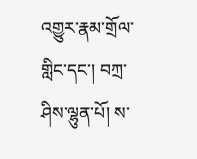འགྱུར་རྣམ་གྲོལ་གླིང་དང་། བཀྲ་ཤིས་ལྷུན་པོ། ས་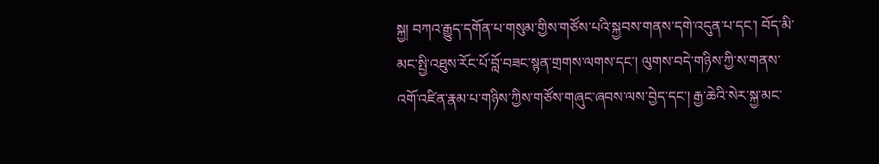སྐྱ། བཀའ་རྒྱུད་དགོན་པ་གསུམ་གྱིས་གཙོས་པའི་སྐྱབས་གནས་དགེ་འདུན་པ་དང་། བོད་མི་མང་སྤྱི་འཐུས་རོང་པོ་བློ་བཟང་སྙན་གྲགས་ལགས་དང་། ལུགས་བདེ་གཉིས་ཀྱི་ས་གནས་འགོ་འཛིན་རྣམ་པ་གཉིས་ཀྱིས་གཙོས་གཞུང་ཞབས་ལས་བྱེད་དང་། རྒྱ་ཆེའི་སེར་སྐྱ་མང་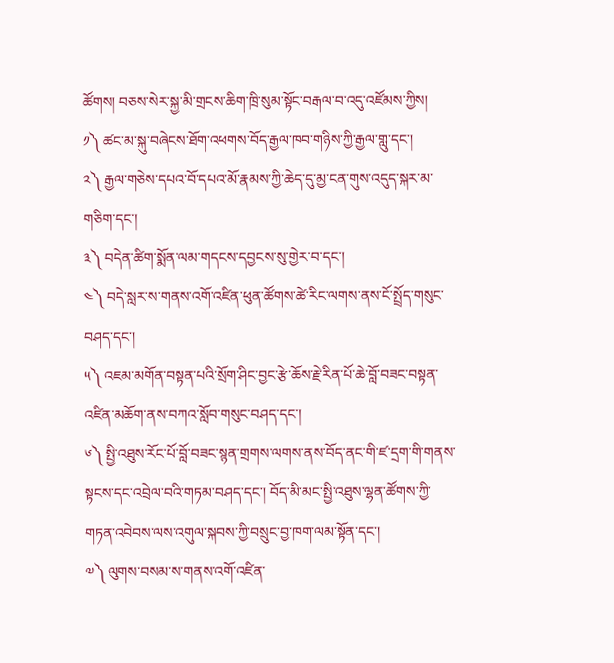ཚོགས། བཅས་སེར་སྐྱ་མི་གྲངས་ཆིག་ཁྲི་སུམ་སྟོང་བརྒལ་བ་འདུ་འཛོམས་ཀྱིས།
༡༽ ཚང་མ་སྐུ་བཞེངས་ཐོག་འཕགས་བོད་རྒྱལ་ཁབ་གཉིས་ཀྱི་རྒྱལ་གླུ་དང་།
༢༽ རྒྱལ་གཅེས་དཔའ་བོ་དཔའ་མོ་རྣམས་ཀྱི་ཆེད་དུ་མྱ་ངན་གུས་འདུད་སྐར་མ་གཅིག་དང་།
༣༽ བདེན་ཚིག་སྨོན་ལམ་གདངས་དབྱངས་སུ་གྱེར་བ་དང་།
༤༽ བདེ་སླར་ས་གནས་འགོ་འཛིན་ཕུན་ཚོགས་ཚེ་རིང་ལགས་ནས་ངོ་སྤྲོད་གསུང་བཤད་དང་།
༥༽ འཇམ་མགོན་བསྟན་པའི་སྲོག་ཤིང་བྱང་རྩེ་ཆོས་རྗེ་རིན་པོ་ཆེ་བློ་བཟང་བསྟན་འཛིན་མཆོག་ནས་བཀའ་སློབ་གསུང་བཤད་དང་།
༦༽ སྤྱི་འཐུས་རོང་པོ་བློ་བཟང་སྙན་གྲགས་ལགས་ནས་བོད་ནང་གི་ཛ་དྲག་གི་གནས་སྟངས་དང་འབྲེལ་བའི་གཏམ་བཤད་དང་། བོད་མི་མང་སྤྱི་འཐུས་ལྷན་ཚོགས་ཀྱི་གཏན་འབེབས་ལས་འགུལ་སྐབས་ཀྱི་བསྲུང་བྱ་ཁག་ལམ་སྟོན་དང་།
༧༽ ལུགས་བསམ་ས་གནས་འགོ་འཛིན་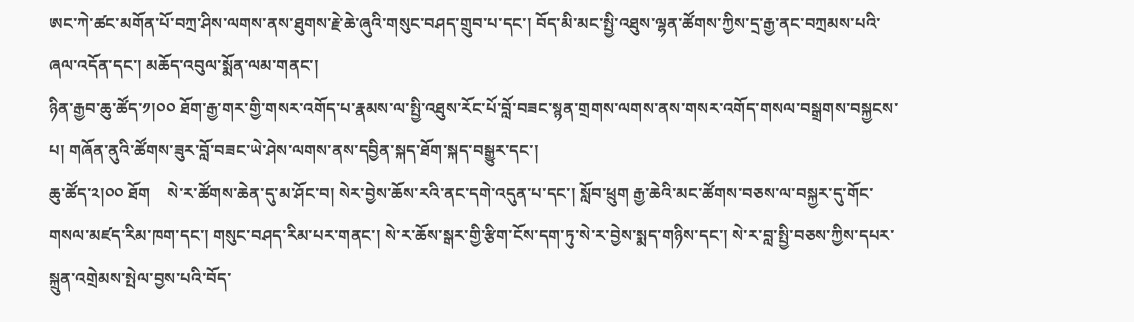ཨང་ཀེ་ཚང་མགོན་པོ་བཀྲ་ཤིས་ལགས་ནས་ཐུགས་རྗེ་ཆེ་ཞུའི་གསུང་བཤད་གྲུབ་པ་དང་། བོད་མི་མང་སྤྱི་འཐུས་ལྷན་ཚོགས་ཀྱིས་དྲ་རྒྱ་ནང་བཀྲམས་པའི་ཞལ་འདོན་དང་། མཆོད་འབུལ་སྨོན་ལམ་གནང་།
ཉིན་རྒྱབ་ཆུ་ཚོད་༡།༠༠ ཐོག་རྒྱ་གར་གྱི་གསར་འགོད་པ་རྣམས་ལ་སྤྱི་འཐུས་རོང་པོ་བློ་བཟང་སྙན་གྲགས་ལགས་ནས་གསར་འགོད་གསལ་བསྒྲགས་བསྐྱངས་པ། གཞོན་ནུའི་ཚོགས་ཟུར་བློ་བཟང་ཡེ་ཤེས་ལགས་ནས་དབྱིན་སྐད་ཐོག་སྐད་བསྒྱུར་དང་།
ཆུ་ཚོད་༢།༠༠ ཐོག    སེ་ར་ཚོགས་ཆེན་དུ་མ་ཤོང་བ། སེར་བྱེས་ཆོས་རའི་ནང་དགེ་འདུན་པ་དང་། སློབ་ཕྲུག རྒྱ་ཆེའི་མང་ཚོགས་བཅས་ལ་བསྐྱར་དུ་གོང་གསལ་མཛད་རིམ་ཁག་དང་། གསུང་བཤད་རིམ་པར་གནང་། སེ་ར་ཆོས་སྒར་གྱི་རྩིག་ངོས་དག་ཏུ་སེ་ར་བྱེས་སྨད་གཉིས་དང་། སེ་ར་བླ་སྤྱི་བཅས་ཀྱིས་དཔར་སྐྲུན་འགྲེམས་སྤེལ་བྱས་པའི་བོད་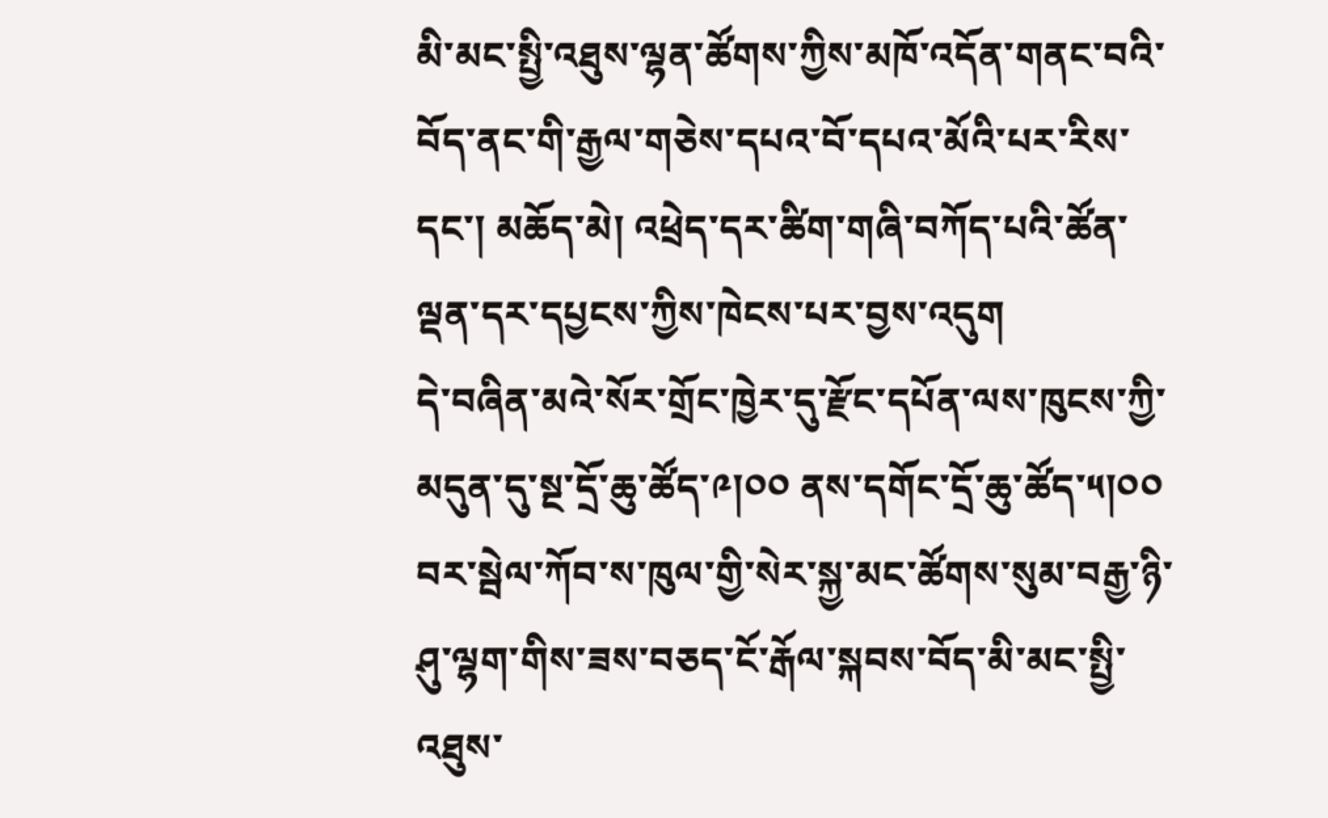མི་མང་སྤྱི་འཐུས་ལྷན་ཚོགས་ཀྱིས་མཁོ་འདོན་གནང་བའི་བོད་ནང་གི་རྒྱལ་གཅེས་དཔའ་བོ་དཔའ་མོའི་པར་རིས་དང་། མཆོད་མེ། འཕྲེད་དར་ཚིག་གཞི་བཀོད་པའི་ཚོན་ལྡན་དར་དཔྱངས་ཀྱིས་ཁེངས་པར་བྱས་འདུག
དེ་བཞིན་མའེ་སོར་གྲོང་ཁྱེར་དུ་རྫོང་དཔོན་ལས་ཁུངས་ཀྱི་མདུན་དུ་སྔ་དྲོ་ཆུ་ཚོད་༩།༠༠ ནས་དགོང་དྲོ་ཆུ་ཚོད་༥།༠༠ བར་སྦེལ་ཀོབ་ས་ཁུལ་གྱི་སེར་སྐྱ་མང་ཚོགས་སུམ་བརྒྱ་ཉི་ཤུ་ལྷག་གིས་ཟས་བཅད་ངོ་རྒོལ་སྐབས་བོད་མི་མང་སྤྱི་འཐུས་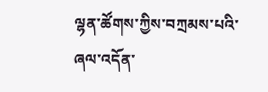ལྷན་ཚོགས་ཀྱིས་བཀྲམས་པའི་ཞལ་འདོན་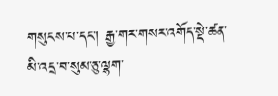གསུངས་པ་དང་། རྒྱ་གར་གསར་འགོད་སྡེ་ཚན་མི་འདྲ་བ་སུམ་ཅུ་ལྷག་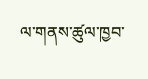ལ་གནས་ཚུལ་ཁྱབ་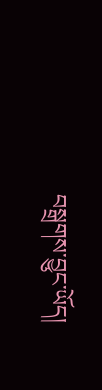བསྒྲགས་བྱུང་ཡོད།